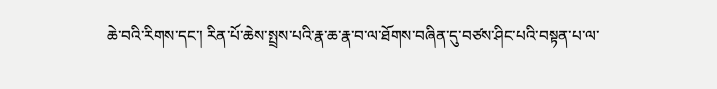ཆེ་བའི་རིགས་དང་། རིན་པོ་ཆེས་སྤྲས་པའི་རྣ་ཆ་རྣ་བ་ལ་ཐོགས་བཞིན་དུ་བཙས་ཤིང་པའི་བསྟན་པ་ལ་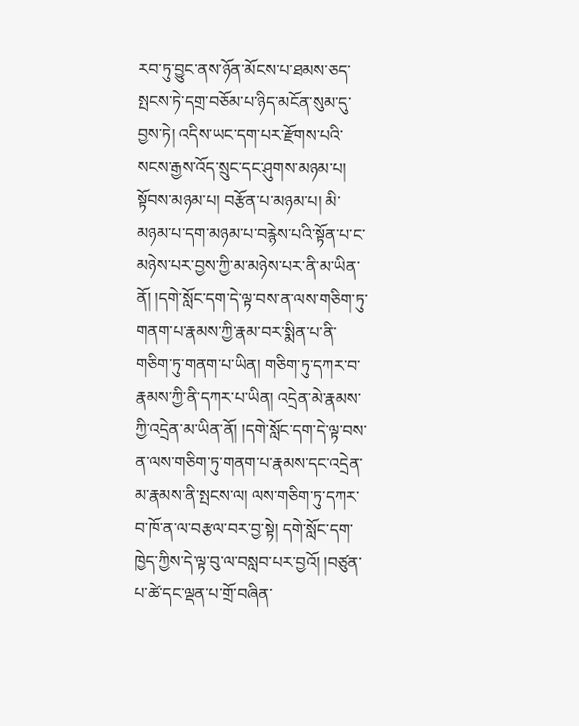རབ་ཏུ་བྱུང་ནས་ཉོན་མོངས་པ་ཐམས་ཅད་སྤངས་ཏེ་དགྲ་བཅོམ་པ་ཉིད་མངོན་སུམ་དུ་བྱས་ཏེ། འདིས་ཡང་དག་པར་རྫོགས་པའི་སངས་རྒྱས་འོད་སྲུང་དང་ཤུགས་མཉམ་པ། སྟོབས་མཉམ་པ། བརྩོན་པ་མཉམ་པ། མི་མཉམ་པ་དག་མཉམ་པ་བརྙེས་པའི་སྟོན་པ་ང་མཉེས་པར་བྱས་ཀྱི་མ་མཉེས་པར་ནི་མ་ཡིན་ནོ། །དགེ་སློང་དག་དེ་ལྟ་བས་ན་ལས་གཅིག་ཏུ་གནག་པ་རྣམས་ཀྱི་རྣམ་བར་སྨིན་པ་ནི་གཅིག་ཏུ་གནག་པ་ཡིན། གཅིག་ཏུ་དཀར་བ་རྣམས་ཀྱི་ནི་དཀར་པ་ཡིན། འདྲེན་མེ་རྣམས་ཀྱི་འདྲེན་མ་ཡིན་ནོ། །དགེ་སློང་དག་དེ་ལྟ་བས་ན་ལས་གཅིག་ཏུ་གནག་པ་རྣམས་དང་འདྲེན་མ་རྣམས་ནི་སྤངས་ལ། ལས་གཅིག་ཏུ་དཀར་བ་ཁོ་ན་ལ་བརྩལ་བར་བྱ་སྟེ། དགེ་སློང་དག་ཁྱེད་ཀྱིས་དེ་ལྟ་བུ་ལ་བསླབ་པར་བྱའོ། །བཙུན་པ་ཚེ་དང་ལྡན་པ་གྲོ་བཞིན་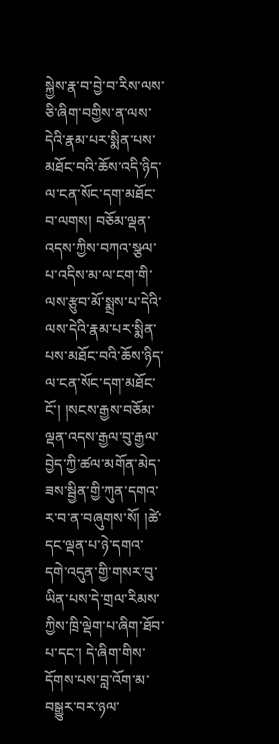སྐྱེས་རྣ་བ་བྱེ་བ་རིས་ལས་ཅི་ཞིག་བགྱིས་ན་ལས་དེའི་རྣམ་པར་སྨིན་པས་མཐོང་བའི་ཆོས་འདི་ཉིད་ལ་ངན་སོང་དག་མཐོང་བ་ལགས། བཅོམ་ལྡན་འདས་ཀྱིས་བཀའ་སྩལ་པ་འདིས་མ་ལ་ངག་གི་ལས་རྩུབ་མོ་སྨྲས་པ་དེའི་ལས་དེའི་རྣམ་པར་སྨིན་པས་མཐོང་བའི་ཆོས་ཉིད་ལ་ངན་སོང་དག་མཐོང་ངོ་། །སངས་རྒྱས་བཅོམ་ལྡན་འདས་རྒྱལ་བུ་རྒྱལ་བྱེད་ཀྱི་ཚལ་མགོན་མེད་ཟས་སྦྱིན་གྱི་ཀུན་དགའ་ར་བ་ན་བཞུགས་སོ། །ཚེ་དང་ལྡན་པ་ཉེ་དགའ་དགེ་འདུན་གྱི་གསར་བུ་ཡིན་པས་དེ་གྲལ་རིམས་ཀྱིས་ཁྲི་ལྡེག་པ་ཞིག་ཐོབ་པ་དང་། དེ་ཞིག་གིས་དོགས་པས་བླ་འོག་མ་བསྒྱུར་བར་ཉལ་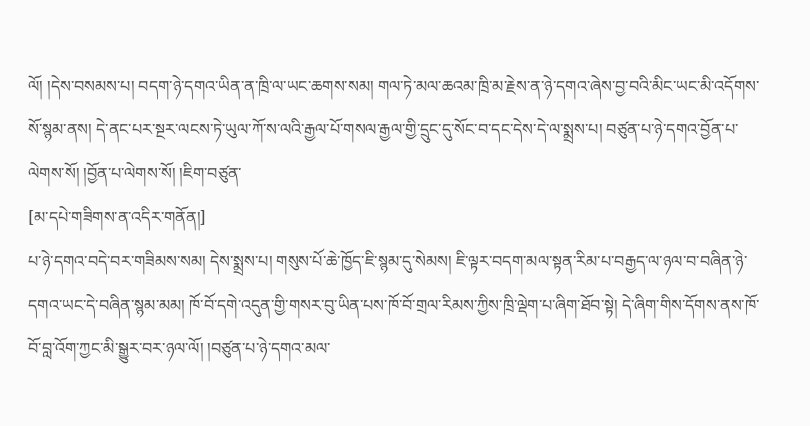ལོ། །དེས་བསམས་པ། བདག་ཉེ་དགའ་ཡིན་ན་ཁྲི་ལ་ཡང་ཆགས་སམ། གལ་ཏེ་མལ་ཆའམ་ཁྲི་མ་རྗེས་ན་ཉེ་དགའ་ཞེས་བྱ་བའི་མིང་ཡང་མི་འདོགས་སོ་སྙམ་ནས། དེ་ནང་པར་སྔར་ལངས་ཏེ་ཡུལ་ཀོ་ས་ལའི་རྒྱལ་པོ་གསལ་རྒྱལ་གྱི་དྲུང་དུ་སོང་བ་དང་དེས་དེ་ལ་སྨྲས་པ། བཙུན་པ་ཉེ་དགའ་བྱོན་པ་ལེགས་སོ། །བྱོན་པ་ལེགས་སོ། །ཇིག་བཙུན་
[མ་དཔེ་གཟིགས་ན་འདིར་གནོན།]
པ་ཉེ་དགའ་བདེ་བར་གཟིམས་སམ། དེས་སྨྲས་པ། གསུས་པོ་ཆེ་ཁྱོད་ཇི་སྙམ་དུ་སེམས། ཇི་ལྟར་བདག་མལ་སྟན་རིམ་པ་བརྒྱད་ལ་ཉལ་བ་བཞིན་ཉེ་དགའ་ཡང་དེ་བཞིན་སྙམ་མམ། ཁོ་བོ་དགེ་འདུན་གྱི་གསར་བུ་ཡིན་པས་ཁོ་བོ་གྲལ་རིམས་ཀྱིས་ཁྲི་ལྡེག་པ་ཞིག་ཐོབ་སྟེ། དེ་ཞིག་གིས་དོགས་ནས་ཁོ་བོ་བླ་འོག་ཀྱང་མི་སྒྱུར་བར་ཉལ་ལོ། །བཙུན་པ་ཉེ་དགའ་མལ་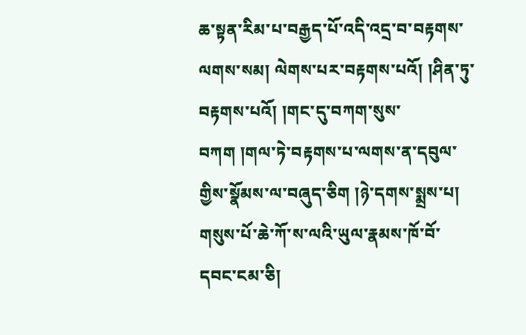ཆ་སྟན་རིམ་པ་བརྒྱད་པོ་འདི་འདྲ་བ་བརྟགས་ལགས་སམ། ལེགས་པར་བརྟགས་པའོ། །ཤིན་ཏུ་བརྟགས་པའོ། །གང་དུ་བཀག་སུས་བཀག །གལ་ཏེ་བརྟགས་པ་ལགས་ན་དབུལ་གྱིས་སྣོམས་ལ་བཞུད་ཅིག །ཉེ་དགས་སྨྲས་པ། གསུས་པོ་ཆེ་ཀོ་ས་ལའི་ཡུལ་རྣམས་ཁོ་བོ་དབང་ངམ་ཅི།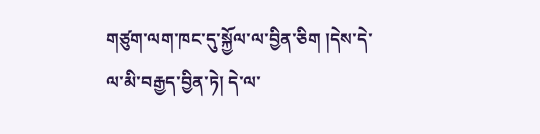གཙུག་ལག་ཁང་དུ་སྐྱོལ་ལ་བྱིན་ཅིག །དེས་དེ་ལ་མི་བརྒྱད་བྱིན་ཏེ། དེ་ལ་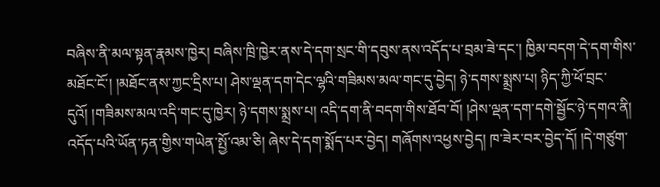བཞིས་ནི་མལ་སྟན་རྣམས་ཁྱེར། བཞིས་ཁྲི་ཁྱེར་ནས་དེ་དག་སྲང་གི་དབུས་ནས་འདོད་པ་བྲམ་ཟེ་དང་། ཁྱིམ་བདག་དེ་དག་གིས་མཐོང་ངོ་། །མཐོང་ནས་ཀྱང་དྲིས་པ། ཤེས་ལྡན་དག་དེང་ལྷའི་གཟིམས་མལ་གང་དུ་བྱེད། ཉེ་དགས་སྨྲས་པ། ཉིད་ཀྱི་ཕོ་བྲང་དུའོ། །གཟིམས་མལ་འདི་གང་དུ་ཁྱེར། ཉེ་དགས་སྨྲས་པ། འདི་དག་ནི་བདག་གིས་ཐོབ་བོ། །ཤེས་ལྡན་དག་དགེ་སྦྱོང་ཉེ་དགའ་ནི། འདོད་པའི་ཡོན་ཏན་གྱིས་གཡེན་སྤྱོ་འམ་ཅི། ཞེས་དེ་དག་སྨོད་པར་བྱེད། གཞོགས་འཕྱས་བྱེད། ཁ་ཟེར་བར་བྱེད་དོ། །དེ་གཙུག་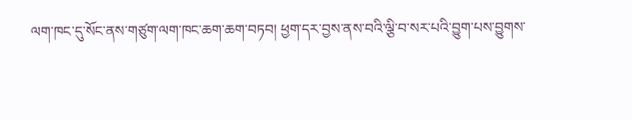ལག་ཁང་དུ་སོང་ནས་གཙུག་ལག་ཁང་ཆག་ཆག་བཏབ། ཕྱག་དར་བྱས་ནས་བའི་ལྕི་བ་སར་པའི་བྱུག་པས་བྱུགས་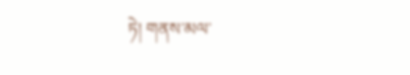ཏེ། གནས་མལ་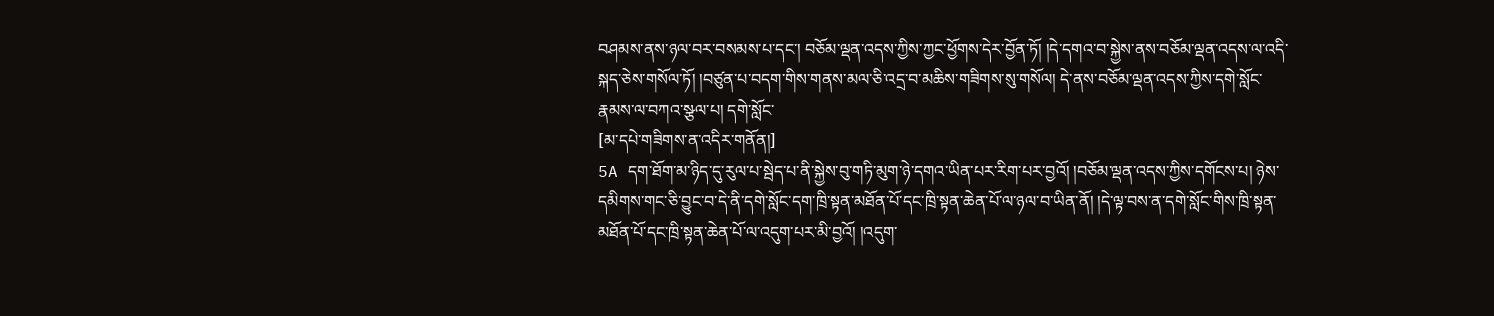བཤམས་ནས་ཉལ་བར་བསམས་པ་དང་། བཅོམ་ལྡན་འདས་ཀྱིས་ཀྱང་ཕྱོགས་དེར་བྱོན་ཏོ། །དེ་དགའ་བ་སྐྱེས་ནས་བཅོམ་ལྡན་འདས་ལ་འདི་སྐད་ཅེས་གསོལ་ཏོ། །བཙུན་པ་བདག་གིས་གནས་མལ་ཅི་འདྲ་བ་མཆིས་གཟིགས་སུ་གསོལ། དེ་ནས་བཅོམ་ལྡན་འདས་ཀྱིས་དགེ་སློང་རྣམས་ལ་བཀའ་སྩལ་པ། དགེ་སློང་
[མ་དཔེ་གཟིགས་ན་འདིར་གནོན།]
5A དག་ཐོག་མ་ཉིད་དུ་རུལ་པ་སྦེད་པ་ནི་སྐྱེས་བུ་གཏི་མུག་ཉེ་དགའ་ཡིན་པར་རིག་པར་བྱའོ། །བཅོམ་ལྡན་འདས་ཀྱིས་དགོངས་པ། ཉེས་དམིགས་གང་ཅི་བྱུང་བ་དེ་ནི་དགེ་སློང་དག་ཁྲི་སྟན་མཐོན་པོ་དང་ཁྲི་སྟན་ཆེན་པོ་ལ་ཉལ་བ་ཡིན་ནོ། །དེ་ལྟ་བས་ན་དགེ་སློང་གིས་ཁྲི་སྟན་མཐོན་པོ་དང་ཁྲི་སྟན་ཆེན་པོ་ལ་འདུག་པར་མི་བྱའོ། །འདུག་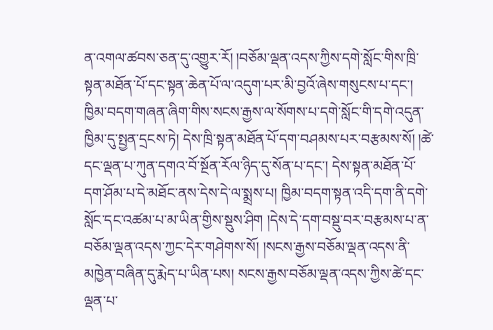ན་འགལ་ཚབས་ཅན་དུ་འགྱུར་རོ། །བཅོམ་ལྡན་འདས་ཀྱིས་དགེ་སློང་གིས་ཁྲི་སྟན་མཐོན་པོ་དང་སྟན་ཆེན་པོ་ལ་འདུག་པར་མི་བྱའོ་ཞེས་གསུངས་པ་དང་། ཁྱིམ་བདག་གཞན་ཞིག་གིས་སངས་རྒྱས་ལ་སོགས་པ་དགེ་སློང་གི་དགེ་འདུན་ཁྱིམ་དུ་སྤྱན་དྲངས་ཏེ། དེས་ཁྲི་སྟན་མཐོན་པོ་དག་བཤམས་པར་བརྩམས་སོ། །ཚེ་དང་ལྡན་པ་ཀུན་དགའ་བོ་སྔོན་རོལ་ཉིད་དུ་སོན་པ་དང་། དེས་སྟན་མཐོན་པོ་དག་ཤོམ་པ་དེ་མཐོང་ནས་དེས་དེ་ལ་སྨྲས་པ། ཁྱིམ་བདག་སྟན་འདི་དག་ནི་དགེ་སློང་དང་འཚམ་པ་མ་ཡིན་གྱིས་སྡུས་ཤིག །དེས་དེ་དག་བསྡུ་བར་བརྩམས་པ་ན་བཅོམ་ལྡན་འདས་ཀྱང་དེར་གཤེགས་སོ། །སངས་རྒྱས་བཅོམ་ལྡན་འདས་ནི་མཁྱེན་བཞིན་དུ་རྨེད་པ་ཡིན་པས། སངས་རྒྱས་བཅོམ་ལྡན་འདས་ཀྱིས་ཚེ་དང་ལྡན་པ་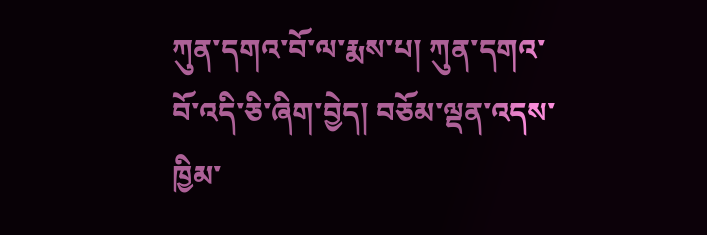ཀུན་དགའ་བོ་ལ་རྨས་པ། ཀུན་དགའ་བོ་འདི་ཅི་ཞིག་བྱེད། བཅོམ་ལྡན་འདས་ཁྱིམ་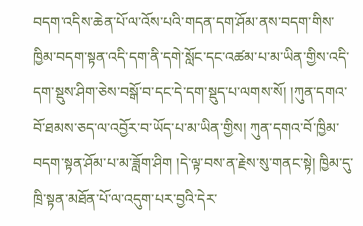བདག་འདིས་ཆེན་པོ་ལ་འོས་པའི་གདན་དག་ཤོམ་ནས་བདག་གིས་ཁྱིམ་བདག་སྟན་འདི་དག་ནི་དགེ་སློང་དང་འཚམ་པ་མ་ཡིན་གྱིས་འདི་དག་སྡུས་ཤིག་ཅེས་བསྒོ་བ་དང་དེ་དག་སྡུད་པ་ལགས་སོ། །ཀུན་དགའ་བོ་ཐམས་ཅད་ལ་འབྱོར་བ་ཡོད་པ་མ་ཡིན་གྱིས། ཀུན་དགའ་བོ་ཁྱིམ་བདག་སྟན་ཤོམ་པ་མ་ཟློག་ཤིག །དེ་ལྟ་བས་ན་རྗེས་སུ་གནང་སྟེ། ཁྱིམ་དུ་ཁྲི་སྟན་མཐོན་པོ་ལ་འདུག་པར་བྱའི་དེར་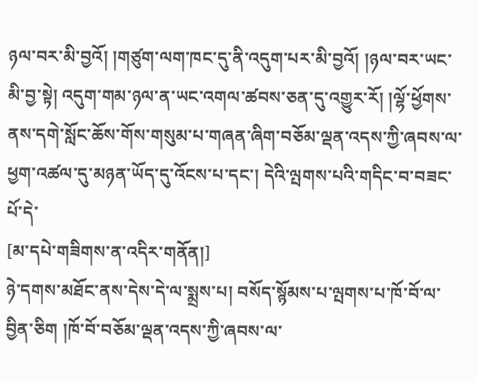ཉལ་བར་མི་བྱའོ། །གཙུག་ལག་ཁང་དུ་ནི་འདུག་པར་མི་བྱའོ། །ཉལ་བར་ཡང་མི་བྱ་སྟེ། འདུག་གམ་ཉལ་ན་ཡང་འགལ་ཚབས་ཅན་དུ་འགྱུར་རོ། །ལྷོ་ཕྱོགས་ནས་དགེ་སློང་ཆོས་གོས་གསུམ་པ་གཞན་ཞིག་བཅོམ་ལྡན་འདས་ཀྱི་ཞབས་ལ་ཕྱག་འཚལ་དུ་མཉན་ཡོད་དུ་འོངས་པ་དང་། དེའི་ལྤགས་པའི་གདིང་བ་བཟང་པོ་དེ་
[མ་དཔེ་གཟིགས་ན་འདིར་གནོན།]
ཉེ་དགས་མཐོང་ནས་དེས་དེ་ལ་སྨྲས་པ། བསོད་སྙོམས་པ་ལྤགས་པ་ཁོ་བོ་ལ་བྱིན་ཅིག །ཁོ་བོ་བཅོམ་ལྡན་འདས་ཀྱི་ཞབས་ལ་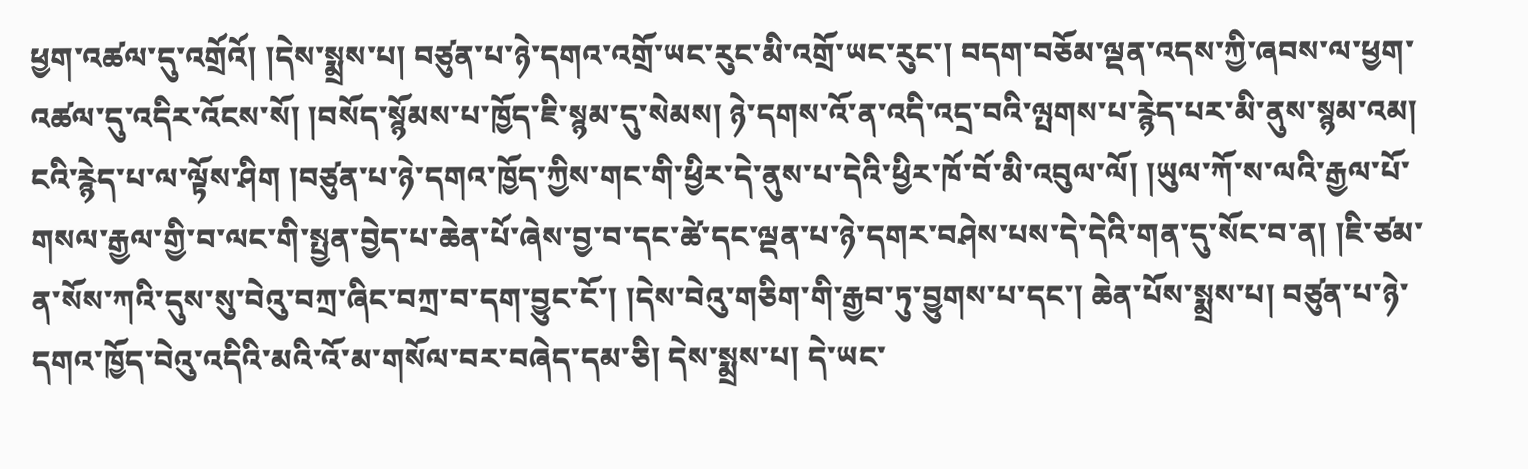ཕྱག་འཚལ་དུ་འགྲོའོ། །དེས་སྨྲས་པ། བཙུན་པ་ཉེ་དགའ་འགྲོ་ཡང་རུང་མི་འགྲོ་ཡང་རུང་། བདག་བཅོམ་ལྡན་འདས་ཀྱི་ཞབས་ལ་ཕྱག་འཚལ་དུ་འདིར་འོངས་སོ། །བསོད་སྙོམས་པ་ཁྱོད་ཇི་སྙམ་དུ་སེམས། ཉེ་དགས་འོ་ན་འདི་འདྲ་བའི་ལྤགས་པ་རྙེད་པར་མི་ནུས་སྙམ་འམ། ངའི་རྙེད་པ་ལ་ལྟོས་ཤིག །བཙུན་པ་ཉེ་དགའ་ཁྱོད་ཀྱིས་གང་གི་ཕྱིར་དེ་ནུས་པ་དེའི་ཕྱིར་ཁོ་བོ་མི་འབུལ་ལོ། །ཡུལ་ཀོ་ས་ལའི་རྒྱལ་པོ་གསལ་རྒྱལ་གྱི་བ་ལང་གི་སྤྱན་བྱེད་པ་ཆེན་པོ་ཞེས་བྱ་བ་དང་ཚེ་དང་ལྡན་པ་ཉེ་དགར་བཤེས་པས་དེ་དེའི་གན་དུ་སོང་བ་ན། །ཇི་ཙམ་ན་སོས་ཀའི་དུས་སུ་བེའུ་བཀྲ་ཞིང་བཀྲ་བ་དག་བྱུང་ངོ་། །དེས་བེའུ་གཅིག་གི་རྒྱབ་ཏུ་བྱུགས་པ་དང་། ཆེན་པོས་སྨྲས་པ། བཙུན་པ་ཉེ་དགའ་ཁྱོད་བེའུ་འདིའི་མའི་འོ་མ་གསོལ་བར་བཞེད་དམ་ཅི། དེས་སྨྲས་པ། དེ་ཡང་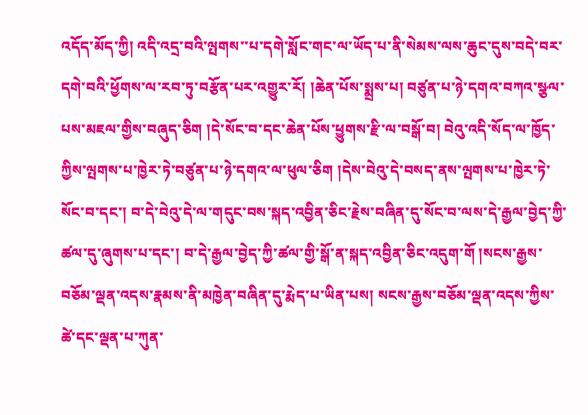འདོད་མོད་ཀྱི། འདི་འདྲ་བའི་ལྤགས་་པ་དགེ་སློང་གང་ལ་ཡོད་པ་ནི་སེམས་ལས་ཆུང་དུས་བདེ་བར་དགེ་བའི་ཕྱོགས་ལ་རབ་ཏུ་བརྩོན་པར་འགྱུར་རོ། །ཆེན་པོས་སྨྲས་པ། བཙུན་པ་ཉེ་དགའ་བཀའ་སྩལ་པས་མཇལ་གྱིས་བཞུད་ཅིག །དེ་སོང་བ་དང་ཆེན་པོས་ཕྱུགས་རྫི་ལ་བསྒོ་བ། བེའུ་འདི་སོད་ལ་ཁྱོད་ཀྱིས་ལྤགས་པ་ཁྱེར་ཏེ་བཙུན་པ་ཉེ་དགའ་ལ་ཕུལ་ཅིག །དེས་བེའུ་དེ་བསད་ནས་ལྤགས་པ་ཁྱེར་ཏེ་སོང་བ་དང་། བ་དེ་བེའུ་དེ་ལ་གདུང་བས་སྐད་འབྱིན་ཅིང་རྗེས་བཞིན་དུ་སོང་བ་ལས་དེ་རྒྱལ་བྱེད་ཀྱི་ཚལ་དུ་ཞུགས་པ་དང་། བ་དེ་རྒྱལ་བྱེད་ཀྱི་ཚལ་གྱི་སྒོ་ན་སྐད་འབྱིན་ཅིང་འདུག་གོ །སངས་རྒྱས་བཅོམ་ལྡན་འདས་རྣམས་ནི་མཁྱེན་བཞིན་དུ་རྨེད་པ་ཡིན་པས། སངས་རྒྱས་བཅོམ་ལྡན་འདས་ཀྱིས་ཚེ་དང་ལྡན་པ་ཀུན་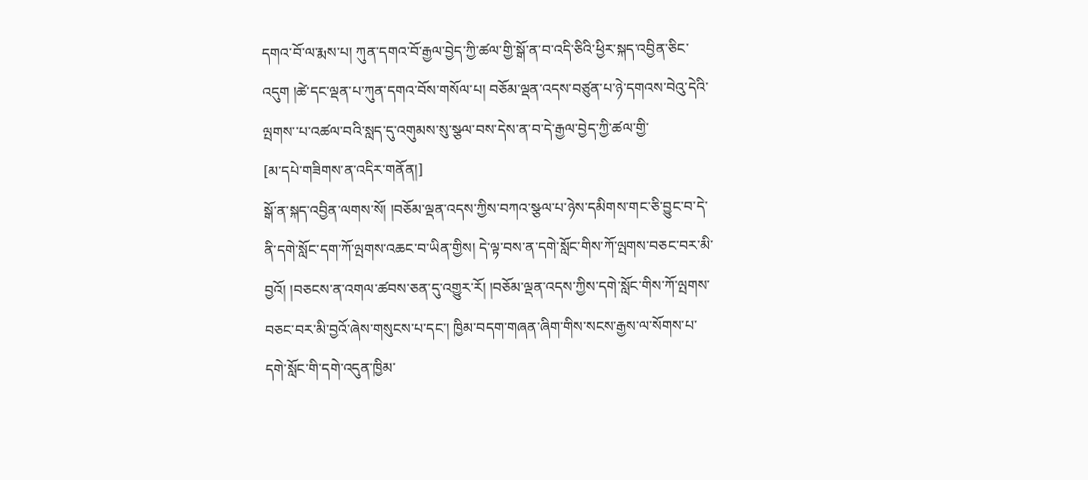དགའ་བོ་ལ་རྨས་པ། ཀུན་དགའ་བོ་རྒྱལ་བྱེད་ཀྱི་ཚལ་གྱི་སྒོ་ན་བ་འདི་ཅིའི་ཕྱིར་སྐད་འབྱིན་ཅིང་འདུག །ཚེ་དང་ལྡན་པ་ཀུན་དགའ་བོས་གསོལ་པ། བཅོམ་ལྡན་འདས་བཙུན་པ་ཉེ་དགའས་བེའུ་དེའི་ལྤགས་་པ་འཚལ་བའི་སླད་དུ་འགུམས་སུ་སྩལ་བས་དེས་ན་བ་དེ་རྒྱལ་བྱེད་ཀྱི་ཚལ་གྱི་
[མ་དཔེ་གཟིགས་ན་འདིར་གནོན།]
སྒོ་ན་སྐད་འབྱིན་ལགས་སོ། །བཅོམ་ལྡན་འདས་ཀྱིས་བཀའ་སྩལ་པ་ཉེས་དམིགས་གང་ཅི་བྱུང་བ་དེ་ནི་དགེ་སློང་དག་ཀོ་ལྤགས་འཆང་བ་ཡིན་གྱིས། དེ་ལྟ་བས་ན་དགེ་སློང་གིས་ཀོ་ལྤགས་བཅང་བར་མི་བྱའོ། །བཅངས་ན་འགལ་ཚབས་ཅན་དུ་འགྱུར་རོ། །བཅོམ་ལྡན་འདས་ཀྱིས་དགེ་སློང་གིས་ཀོ་ལྤགས་བཅང་བར་མི་བྱའོ་ཞེས་གསུངས་པ་དང་། ཁྱིམ་བདག་གཞན་ཞིག་གིས་སངས་རྒྱས་ལ་སོགས་པ་དགེ་སློང་གི་དགེ་འདུན་ཁྱིམ་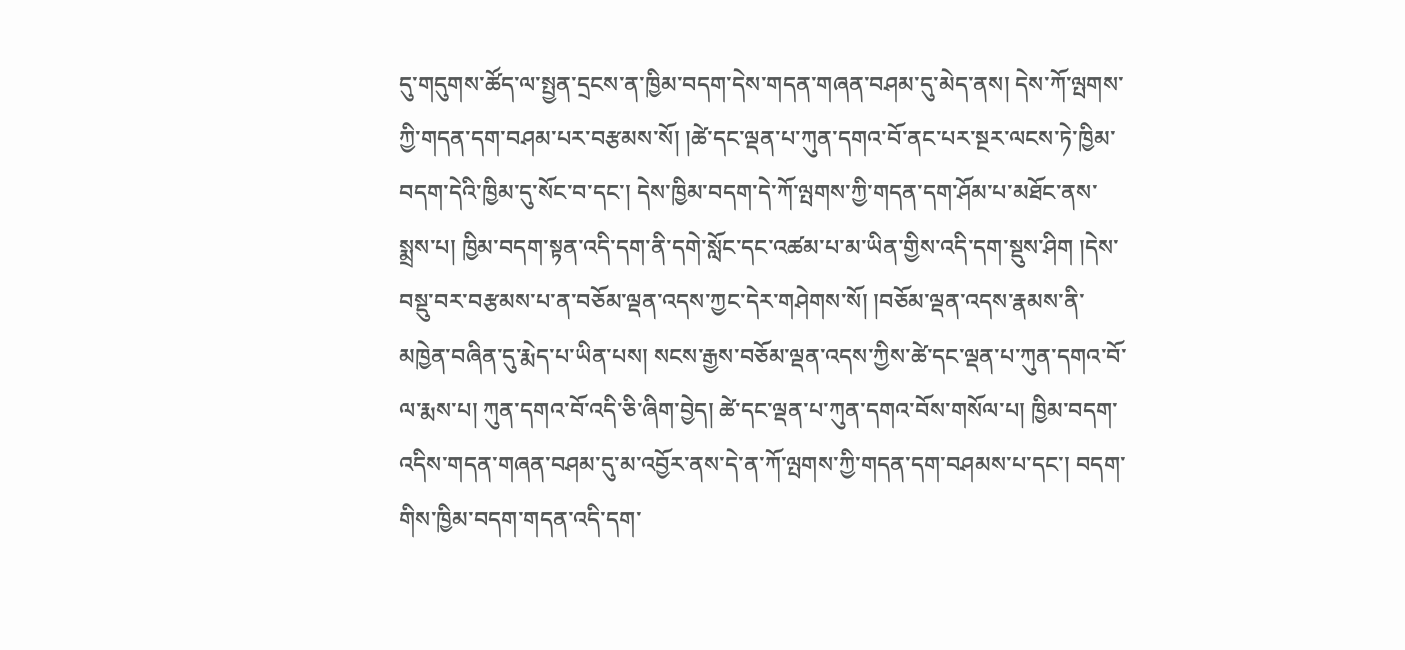དུ་གདུགས་ཚོད་ལ་སྤྱན་དྲངས་ན་ཁྱིམ་བདག་དེས་གདན་གཞན་བཤམ་དུ་མེད་ནས། དེས་ཀོ་ལྤགས་ཀྱི་གདན་དག་བཤམ་པར་བརྩམས་སོ། །ཚེ་དང་ལྡན་པ་ཀུན་དགའ་བོ་ནང་པར་སྔར་ལངས་ཏེ་ཁྱིམ་བདག་དེའི་ཁྱིམ་དུ་སོང་བ་དང་། དེས་ཁྱིམ་བདག་དེ་ཀོ་ལྤགས་ཀྱི་གདན་དག་ཤོམ་པ་མཐོང་ནས་སྨྲས་པ། ཁྱིམ་བདག་སྟན་འདི་དག་ནི་དགེ་སློང་དང་འཚམ་པ་མ་ཡིན་གྱིས་འདི་དག་སྡུས་ཤིག །དེས་བསྡུ་བར་བརྩམས་པ་ན་བཅོམ་ལྡན་འདས་ཀྱང་དེར་གཤེགས་སོ། །བཅོམ་ལྡན་འདས་རྣམས་ནི་མཁྱེན་བཞིན་དུ་རྨེད་པ་ཡིན་པས། སངས་རྒྱས་བཅོམ་ལྡན་འདས་ཀྱིས་ཚེ་དང་ལྡན་པ་ཀུན་དགའ་བོ་ལ་རྨས་པ། ཀུན་དགའ་བོ་འདི་ཅི་ཞིག་བྱེད། ཚེ་དང་ལྡན་པ་ཀུན་དགའ་བོས་གསོལ་པ། ཁྱིམ་བདག་འདིས་གདན་གཞན་བཤམ་དུ་མ་འབྱོར་ནས་དེ་ན་ཀོ་ལྤགས་ཀྱི་གདན་དག་བཤམས་པ་དང་། བདག་གིས་ཁྱིམ་བདག་གདན་འདི་དག་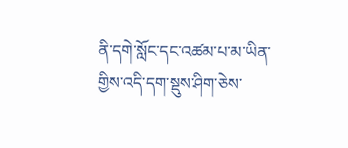ནི་དགེ་སློང་དང་འཚམ་པ་མ་ཡིན་གྱིས་འདི་དག་སྡུས་ཤིག་ཅེས་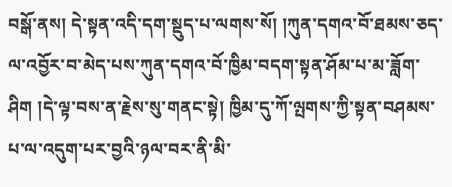བསྒོ་ནས། དེ་སྟན་འདི་དག་སྡུད་པ་ལགས་སོ། །ཀུན་དགའ་བོ་ཐམས་ཅད་ལ་འབྱོར་བ་མེད་པས་ཀུན་དགའ་བོ་ཁྱིམ་བདག་སྟན་ཤོམ་པ་མ་ཟློག་ཤིག །དེ་ལྟ་བས་ན་རྗེས་སུ་གནང་སྟེ། ཁྱིམ་དུ་ཀོ་ལྤགས་ཀྱི་སྟན་བཤམས་པ་ལ་འདུག་པར་བྱའི་ཉལ་བར་ནི་མི་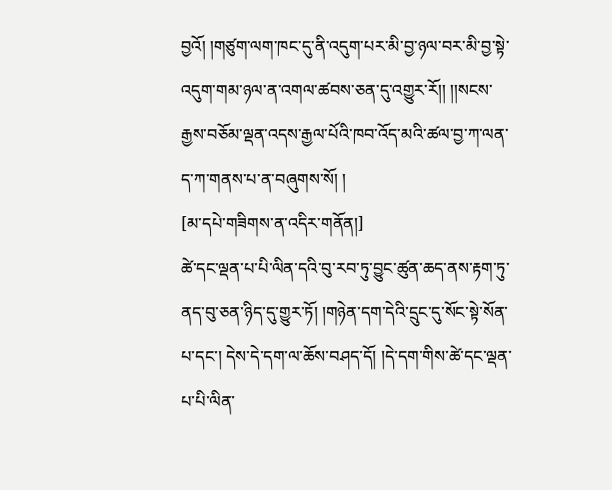བྱའོ། །གཙུག་ལག་ཁང་དུ་ནི་འདུག་པར་མི་བྱ་ཉལ་བར་མི་བྱ་སྟེ་འདུག་གམ་ཉལ་ན་འགལ་ཚབས་ཅན་དུ་འགྱུར་རོ།། །།སངས་རྒྱས་བཅོམ་ལྡན་འདས་རྒྱལ་པོའི་ཁབ་འོད་མའི་ཚལ་བྱ་ཀ་ལན་ད་ཀ་གནས་པ་ན་བཞུགས་སོ། །
[མ་དཔེ་གཟིགས་ན་འདིར་གནོན།]
ཚེ་དང་ལྡན་པ་པི་ལིན་དའི་བུ་རབ་ཏུ་བྱུང་ཚུན་ཆད་ནས་རྟག་ཏུ་ནད་བུ་ཅན་ཉིད་དུ་གྱུར་ཏོ། །གཉེན་དག་དེའི་དྲུང་དུ་སོང་སྟེ་སོན་པ་དང་། དེས་དེ་དག་ལ་ཆོས་བཤད་དོ། །དེ་དག་གིས་ཚེ་དང་ལྡན་པ་པི་ལིན་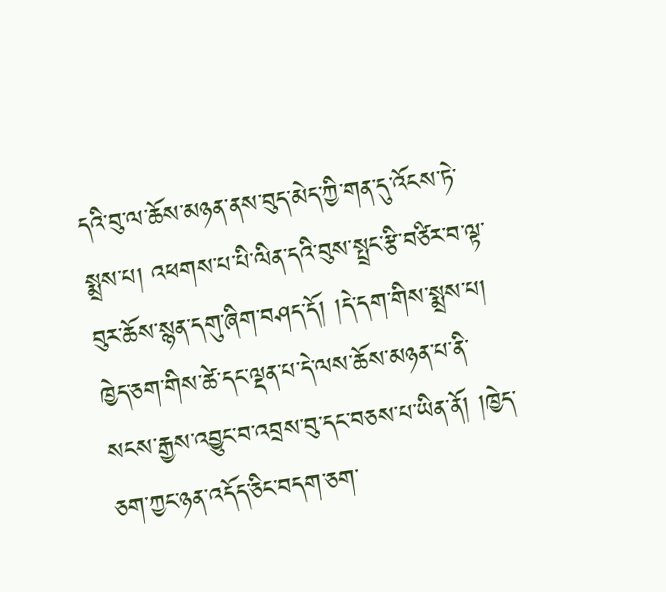དའི་བུ་ལ་ཆོས་མཉན་ནས་བུད་མེད་ཀྱི་གན་དུ་འོངས་ཏེ་སྨྲས་པ། འཕགས་པ་པི་ལིན་དའི་བུས་སྤྲང་རྩི་བཙིར་བ་ལྟ་བུར་ཆོས་སྙན་དགུ་ཞིག་བཤད་དོ། །དེ་དག་གིས་སྨྲས་པ། ཁྱེད་ཅག་གིས་ཚེ་དང་ལྡན་པ་དེ་ལས་ཆོས་མཉན་པ་ནི་སངས་རྒྱས་འབྱུང་བ་འབྲས་བུ་དང་བཅས་པ་ཡིན་ནོ། །ཁྱེད་ཅག་ཀྱང་ཉན་འདོད་ཅིང་བདག་ཅག་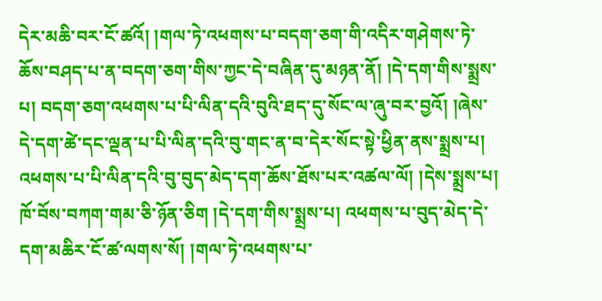དེར་མཆི་བར་ངོ་ཚའོ། །གལ་ཏེ་འཕགས་པ་བདག་ཅག་གི་འདིར་གཤེགས་ཏེ་ཆོས་བཤད་པ་ན་བདག་ཅག་གིས་ཀྱང་དེ་བཞིན་དུ་མཉན་ནོ། །དེ་དག་གིས་སྨྲས་པ། བདག་ཅག་འཕགས་པ་པི་ལིན་དའི་བུའི་ཐད་དུ་སོང་ལ་ཞུ་བར་བྱའོ། །ཞེས་དེ་དག་ཚེ་དང་ལྡན་པ་པི་ལིན་དའི་བུ་གང་ན་བ་དེར་སོང་སྟེ་ཕྱིན་ནས་སྨྲས་པ། འཕགས་པ་པི་ལིན་དའི་བུ་བུད་མེད་དག་ཆོས་ཐོས་པར་འཚལ་ལོ། །དེས་སྨྲས་པ། ཁོ་བོས་བཀག་གམ་ཅི་ཉོན་ཅིག །དེ་དག་གིས་སྨྲས་པ། འཕགས་པ་བུད་མེད་དེ་དག་མཆིར་ངོ་ཚ་ལགས་སོ། །གལ་ཏེ་འཕགས་པ་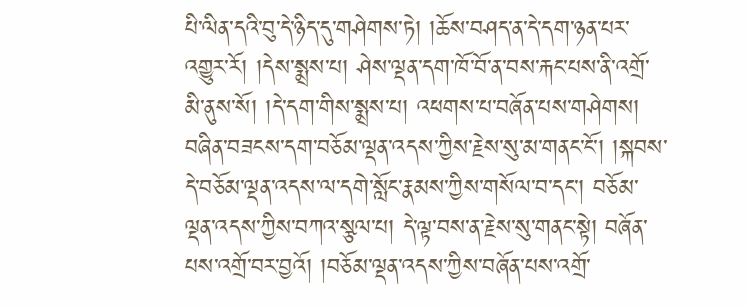པི་ལིན་དའི་བུ་དེ་ཉིད་དུ་གཤེགས་ཏེ། །ཆོས་བཤད་ན་དེ་དག་ཉན་པར་འགྱུར་རོ། །དེས་སྨྲས་པ། ཤེས་ལྡན་དག་ཁོ་བོ་ན་བས་རྐང་པས་ནི་འགྲོ་མི་ནུས་སོ། །དེ་དག་གིས་སྨྲས་པ། འཕགས་པ་བཞོན་པས་གཤེགས། བཞིན་བཟངས་དག་བཅོམ་ལྡན་འདས་ཀྱིས་རྗེས་སུ་མ་གནང་ངོ་། །སྐབས་དེ་བཅོམ་ལྡན་འདས་ལ་དགེ་སློང་རྣམས་ཀྱིས་གསོལ་བ་དང་། བཅོམ་ལྡན་འདས་ཀྱིས་བཀའ་སྩལ་པ། དེ་ལྟ་བས་ན་རྗེས་སུ་གནང་སྟེ། བཞོན་པས་འགྲོ་བར་བྱའོ། །བཅོམ་ལྡན་འདས་ཀྱིས་བཞོན་པས་འགྲོ་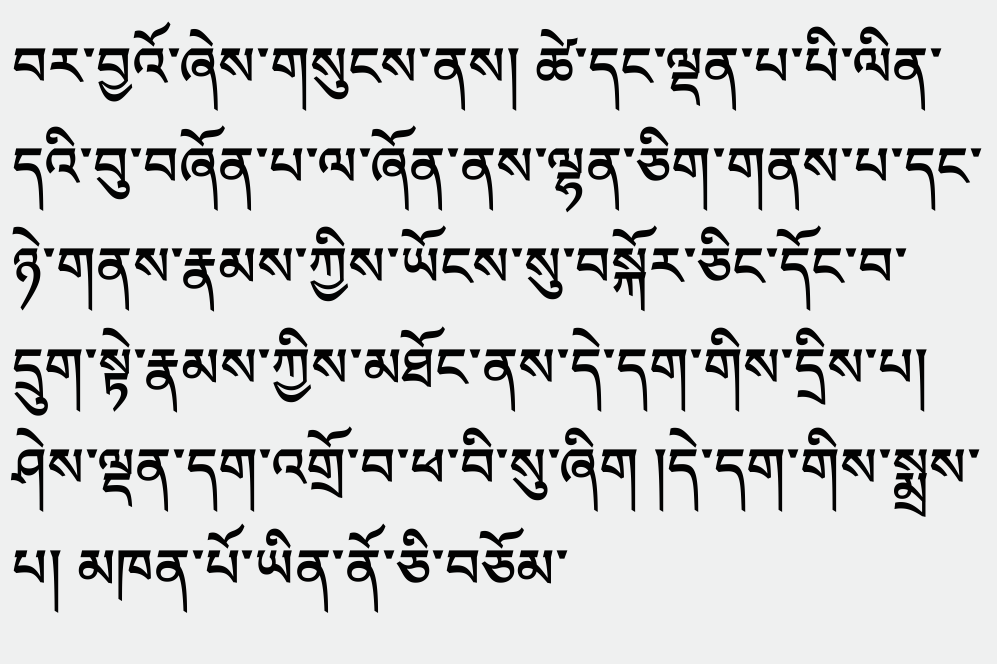བར་བྱའོ་ཞེས་གསུངས་ནས། ཚེ་དང་ལྡན་པ་པི་ལིན་དའི་བུ་བཞོན་པ་ལ་ཞོན་ནས་ལྷན་ཅིག་གནས་པ་དང་ཉེ་གནས་རྣམས་ཀྱིས་ཡོངས་སུ་བསྐོར་ཅིང་དོང་བ་དྲུག་སྟེ་རྣམས་ཀྱིས་མཐོང་ནས་དེ་དག་གིས་དྲིས་པ། ཤེས་ལྡན་དག་འགྲོ་བ་ཕ་བི་སུ་ཞིག །དེ་དག་གིས་སྨྲས་པ། མཁན་པོ་ཡིན་ནོ་ཅི་བཅོམ་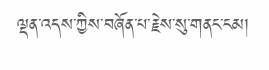ལྡན་འདས་ཀྱིས་བཞོན་པ་རྗེས་སུ་གནང་ངམ།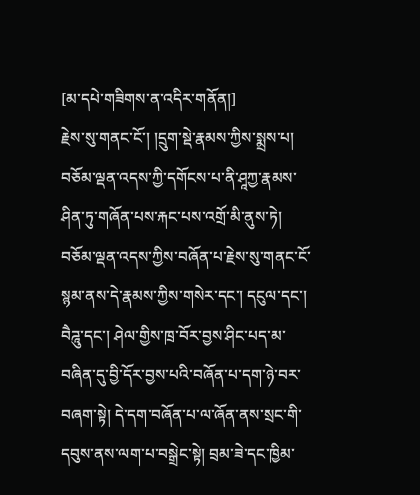[མ་དཔེ་གཟིགས་ན་འདིར་གནོན།]
རྗེས་སུ་གནང་ངོ་། །དྲུག་སྡེ་རྣམས་ཀྱིས་སྨྲས་པ། བཅོམ་ལྡན་འདས་ཀྱི་དགོངས་པ་ནི་ཤཱཀྱ་རྣམས་ཤིན་ཏུ་གཞོན་པས་རྐང་པས་འགྲོ་མི་ནུས་ཏེ། བཅོམ་ལྡན་འདས་ཀྱིས་བཞོན་པ་རྗེས་སུ་གནང་ངོ་སྙམ་ནས་དེ་རྣམས་ཀྱིས་གསེར་དང་། དངུལ་དང་། བཻཌཱུ་དང་། ཤེལ་གྱིས་ཁྲ་བོར་བྱས་ཤིང་པད་མ་བཞིན་དུ་བྱི་དོར་བྱས་པའི་བཞོན་པ་དག་ཉེ་བར་བཞག་སྟེ། དེ་དག་བཞོན་པ་ལ་ཞོན་ནས་སྲང་གི་དབུས་ནས་ལག་པ་བསྒྲེང་སྟེ། བྲམ་ཟེ་དང་ཁྱིམ་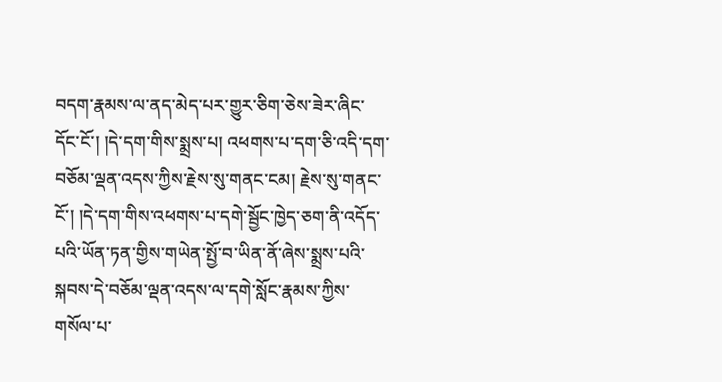བདག་རྣམས་ལ་ནད་མེད་པར་གྱུར་ཅིག་ཅེས་ཟེར་ཞིང་དོང་ངོ་། །དེ་དག་གིས་སྨྲས་པ། འཕགས་པ་དག་ཅི་འདི་དག་བཅོམ་ལྡན་འདས་ཀྱིས་རྗེས་སུ་གནང་ངམ། རྗེས་སུ་གནང་ངོ་། །དེ་དག་གིས་འཕགས་པ་དགེ་སྦྱོང་ཁྱེད་ཅག་ནི་འདོད་པའི་ཡོན་ཏན་གྱིས་གཡེན་སྤྱོ་བ་ཡིན་ནོ་ཞེས་སྨྲས་པའི་སྐབས་དེ་བཅོམ་ལྡན་འདས་ལ་དགེ་སློང་རྣམས་ཀྱིས་གསོལ་པ་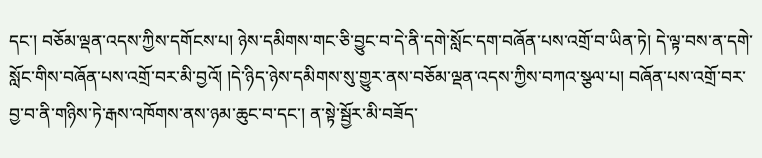དང་། བཅོམ་ལྡན་འདས་ཀྱིས་དགོངས་པ། ཉེས་དམིགས་གང་ཅི་བྱུང་བ་དེ་ནི་དགེ་སློང་དག་བཞོན་པས་འགྲོ་བ་ཡིན་ཏེ། དེ་ལྟ་བས་ན་དགེ་སློང་གིས་བཞོན་པས་འགྲོ་བར་མི་བྱའོ། །དེ་ཉིད་ཉེས་དམིགས་སུ་གྱུར་ནས་བཅོམ་ལྡན་འདས་ཀྱིས་བཀའ་སྩལ་པ། བཞོན་པས་འགྲོ་བར་བྱ་བ་ནི་གཉིས་ཏེ་རྒས་འཁོགས་ནས་ཉམ་ཆུང་བ་དང་། ན་སྟེ་སྦྱོར་མི་བཟོད་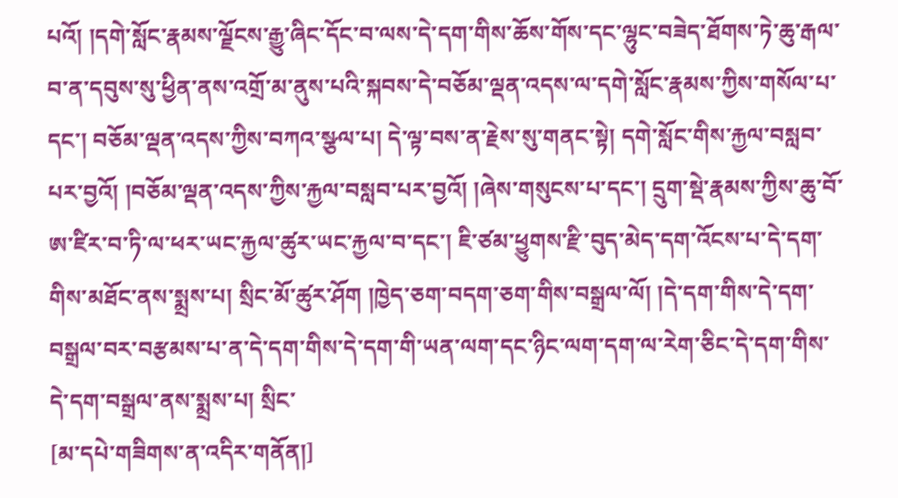པའོ། །དགེ་སློང་རྣམས་ལྗོངས་རྒྱུ་ཞིང་དོང་བ་ལས་དེ་དག་གིས་ཆོས་གོས་དང་ལྷུང་བཟེད་ཐོགས་ཏེ་ཆུ་རྒལ་བ་ན་དབུས་སུ་ཕྱིན་ནས་འགྲོ་མ་ནུས་པའི་སྐབས་དེ་བཅོམ་ལྡན་འདས་ལ་དགེ་སློང་རྣམས་ཀྱིས་གསོལ་པ་དང་། བཅོམ་ལྡན་འདས་ཀྱིས་བཀའ་སྩལ་པ། དེ་ལྟ་བས་ན་རྗེས་སུ་གནང་སྟེ། དགེ་སློང་གིས་རྐྱལ་བསླབ་པར་བྱའོ། །བཅོམ་ལྡན་འདས་ཀྱིས་རྐྱལ་བསླབ་པར་བྱའོ། །ཞེས་གསུངས་པ་དང་། དྲུག་སྡེ་རྣམས་ཀྱིས་ཆུ་བོ་ཨ་ཛིར་བ་ཏི་ལ་ཕར་ཡང་རྐྱལ་ཚུར་ཡང་རྐྱལ་བ་དང་། ཇི་ཙམ་ཕྱུགས་རྫི་བུད་མེད་དག་འོངས་པ་དེ་དག་གིས་མཐོང་ནས་སྨྲས་པ། སྲིང་མོ་ཚུར་ཤོག །ཁྱེད་ཅག་བདག་ཅག་གིས་བསྒྲལ་ལོ། །དེ་དག་གིས་དེ་དག་བསྒྲལ་བར་བརྩམས་པ་ན་དེ་དག་གིས་དེ་དག་གི་ཡན་ལག་དང་ཉིང་ལག་དག་ལ་རེག་ཅིང་དེ་དག་གིས་དེ་དག་བསྒྲལ་ནས་སྨྲས་པ། སྲིང་
[མ་དཔེ་གཟིགས་ན་འདིར་གནོན།]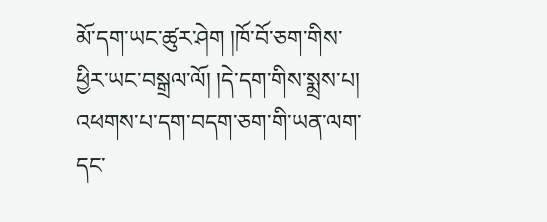མོ་དག་ཡང་ཚུར་ཤེག །ཁོ་བོ་ཅག་གིས་ཕྱིར་ཡང་བསྒྲལ་ལོ། །དེ་དག་གིས་སྨྲས་པ། འཕགས་པ་དག་བདག་ཅག་གི་ཡན་ལག་དང་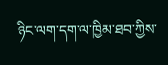ཉིང་ལག་དག་ལ་ཁྱིམ་ཐབ་ཀྱིས་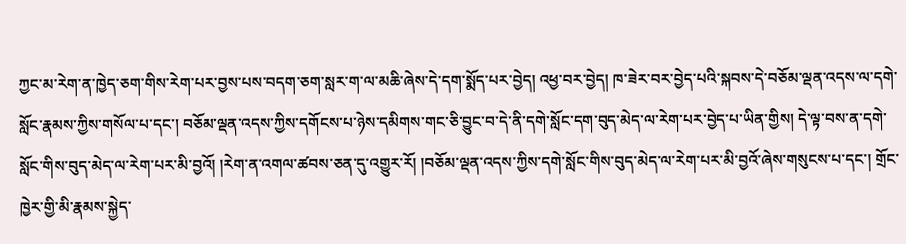ཀྱང་མ་རེག་ན་ཁྱེད་ཅག་གིས་རེག་པར་བྱས་པས་བདག་ཅག་སླར་ག་ལ་མཆི་ཞེས་དེ་དག་སྨོད་པར་བྱེད། འཕྱ་བར་བྱེད། ཁ་ཟེར་བར་བྱེད་པའི་སྐབས་དེ་བཅོམ་ལྡན་འདས་ལ་དགེ་སློང་རྣམས་ཀྱིས་གསོལ་པ་དང་། བཅོམ་ལྡན་འདས་ཀྱིས་དགོངས་པ་ཉེས་དམིགས་གང་ཅི་བྱུང་བ་དེ་ནི་དགེ་སློང་དག་བུད་མེད་ལ་རེག་པར་བྱེད་པ་ཡིན་གྱིས། དེ་ལྟ་བས་ན་དགེ་སློང་གིས་བུད་མེད་ལ་རེག་པར་མི་བྱའོ། །རེག་ན་འགལ་ཚབས་ཅན་དུ་འགྱུར་རོ། །བཅོམ་ལྡན་འདས་ཀྱིས་དགེ་སློང་གིས་བུད་མེད་ལ་རེག་པར་མི་བྱའོ་ཞེས་གསུངས་པ་དང་། གྲོང་ཁྱེར་གྱི་མི་རྣམས་སྐྱེད་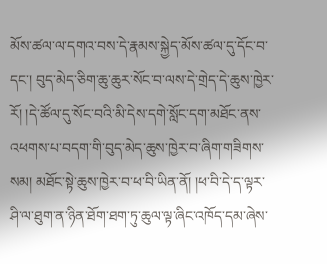མོས་ཚལ་ལ་དགའ་བས་དེ་རྣམས་སྐྱེད་མོས་ཚལ་དུ་དོང་བ་དང་། བུད་མེད་ཅིག་ཆུ་ཆུར་སོང་བ་ལས་དེ་གྲེད་དེ་ཆུས་ཁྱེར་རོ། །དེ་ཚོལ་དུ་སོང་བའི་མི་དེས་དགེ་སློང་དག་མཐོང་ནས་འཕགས་པ་བདག་གི་བུད་མེད་ཆུས་ཁྱེར་བ་ཞིག་གཟིགས་སམ། མཐོང་སྟེ་ཆུས་ཁྱེར་བ་ཕ་བི་ཡིན་ནོ། །ཕ་བི་དེ་ད་ལྟར་ཤི་ལ་ཐུག་ན་ཉིན་ཐོག་ཐག་ཏུ་ཆུལ་ལྟ་ཞིང་འཁོད་དམ་ཞེས་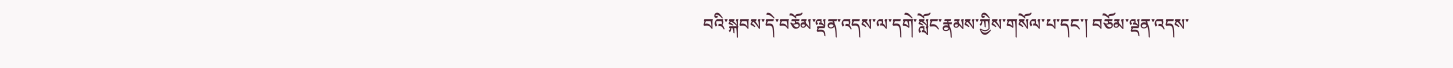བའི་སྐབས་དེ་བཅོམ་ལྡན་འདས་ལ་དགེ་སློང་རྣམས་ཀྱིས་གསོལ་པ་དང་། བཅོམ་ལྡན་འདས་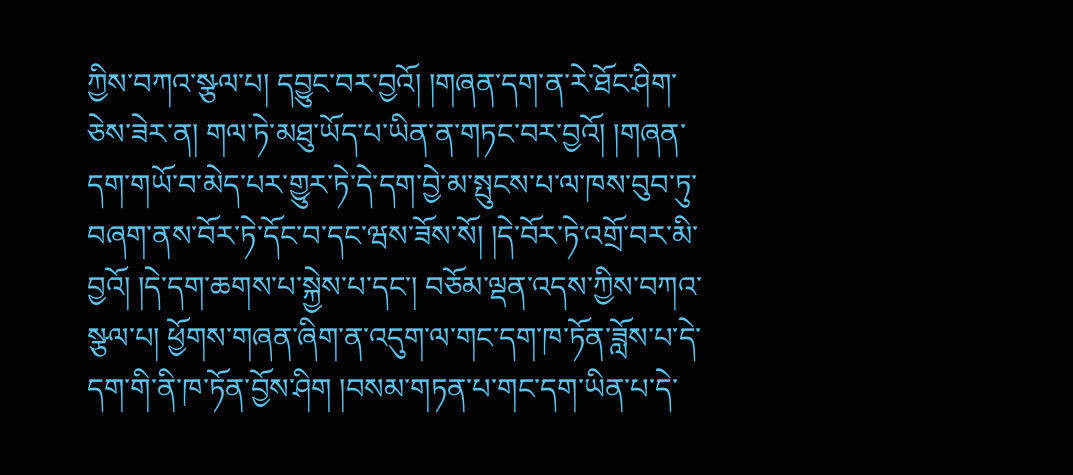ཀྱིས་བཀའ་སྩལ་པ། དབྱུང་བར་བྱའོ། །གཞན་དག་ན་རེ་ཐོང་ཤིག་ཅེས་ཟེར་ན། གལ་ཏེ་མཐུ་ཡོད་པ་ཡིན་ན་གཏང་བར་བྱའོ། །གཞན་དག་གཡོ་བ་མེད་པར་གྱུར་ཏེ་དེ་དག་བྱེ་མ་སྤུངས་པ་ལ་ཁས་བུབ་ཏུ་བཞག་ནས་བོར་ཏེ་དོང་བ་དང་ཝས་ཟོས་སོ། །དེ་བོར་ཏེ་འགྲོ་བར་མི་བྱའོ། །དེ་དག་ཆགས་པ་སྐྱེས་པ་དང་། བཅོམ་ལྡན་འདས་ཀྱིས་བཀའ་སྩལ་པ། ཕྱོགས་གཞན་ཞིག་ན་འདུག་ལ་གང་དག་ཁ་ཏོན་ཟློས་པ་དེ་དག་གི་ནི་ཁ་ཏོན་བྱོས་ཤིག །བསམ་གཏན་པ་གང་དག་ཡིན་པ་དེ་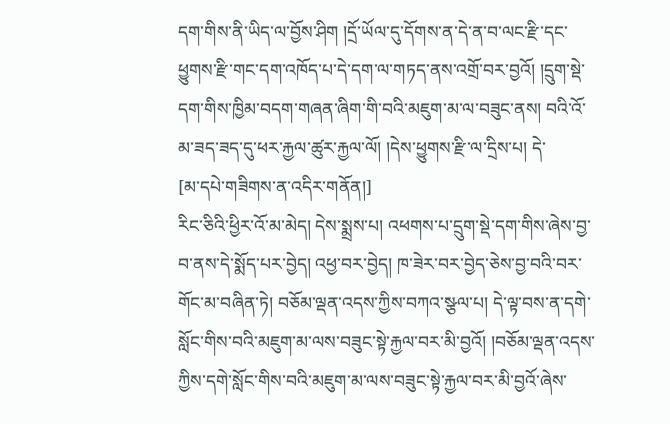དག་གིས་ནི་ཡིད་ལ་བྱོས་ཤིག །དྲོ་ཡོལ་དུ་དོགས་ན་དེ་ན་བ་ལང་རྫི་དང་ཕྱུགས་རྫི་གང་དག་འཁོད་པ་དེ་དག་ལ་གཏད་ནས་འགྲོ་བར་བྱའོ། །དྲུག་སྡེ་དག་གིས་ཁྱིམ་བདག་གཞན་ཞིག་གི་བའི་མཇུག་མ་ལ་བཟུང་ནས། བའི་འོ་མ་ཟད་ཟད་དུ་ཕར་རྐྱལ་ཚུར་རྐྱལ་ལོ། །དེས་ཕྱུགས་རྫི་ལ་དྲིས་པ། དེ་
[མ་དཔེ་གཟིགས་ན་འདིར་གནོན།]
རིང་ཅིའི་ཕྱིར་འོ་མ་མེད། དེས་སྨྲས་པ། འཕགས་པ་དྲུག་སྡེ་དག་གིས་ཞེས་བྱ་བ་ནས་དེ་སྨོད་པར་བྱེད། འཕྱ་བར་བྱེད། ཁ་ཟེར་བར་བྱེད་ཅེས་བྱ་བའི་བར་གོང་མ་བཞིན་ཏེ། བཅོམ་ལྡན་འདས་ཀྱིས་བཀའ་སྩལ་པ། དེ་ལྟ་བས་ན་དགེ་སློང་གིས་བའི་མཇུག་མ་ལས་བཟུང་སྟེ་རྐྱལ་བར་མི་བྱའོ། །བཅོམ་ལྡན་འདས་ཀྱིས་དགེ་སློང་གིས་བའི་མཇུག་མ་ལས་བཟུང་སྟེ་རྐྱལ་བར་མི་བྱའོ་ཞེས་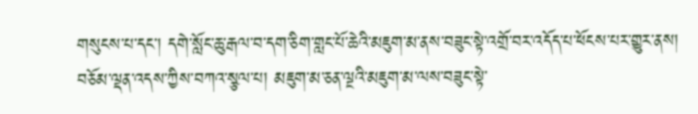གསུངས་པ་དང་། དགེ་སློང་ཆུ་རྒལ་བ་དག་ཅིག་གླང་པོ་ཆེའི་མཇུག་མ་ནས་བཟུང་སྟེ་འགྲོ་བར་འདོད་པ་ཕོངས་པར་གྱུར་ནས། བཅོམ་ལྡན་འདས་ཀྱིས་བཀའ་སྩལ་པ། མཇུག་མ་ཅན་ལྔའི་མཇུག་མ་ལས་བཟུང་སྟེ་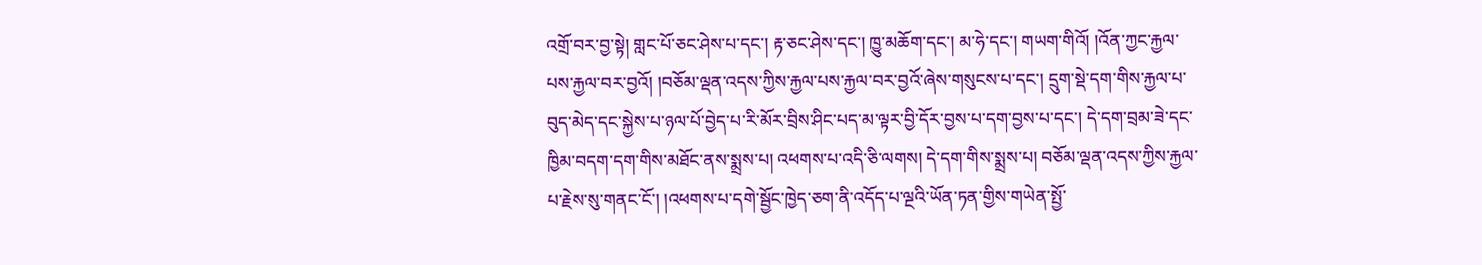འགྲོ་བར་བྱ་སྟེ། གླང་པོ་ཅང་ཤེས་པ་དང་། རྟ་ཅང་ཤེས་དང་། ཁྱུ་མཆོག་དང་། མ་ཧེ་དང་། གཡག་གིའོ། །འོན་ཀྱང་རྐྱལ་པས་རྐྱལ་བར་བྱའོ། །བཅོམ་ལྡན་འདས་ཀྱིས་རྐྱལ་པས་རྐྱལ་བར་བྱའོ་ཞེས་གསུངས་པ་དང་། དྲུག་སྡེ་དག་གིས་རྐྱལ་པ་བུད་མེད་དང་སྐྱེས་པ་ཉལ་པོ་བྱེད་པ་རི་མོར་བྲིས་ཤིང་པད་མ་ལྟར་བྱི་དོར་བྱས་པ་དག་བྱས་པ་དང་། དེ་དག་བྲམ་ཟེ་དང་ཁྱིམ་བདག་དག་གིས་མཐོང་ནས་སྨྲས་པ། འཕགས་པ་འདི་ཅི་ལགས། དེ་དག་གིས་སྨྲས་པ། བཅོམ་ལྡན་འདས་ཀྱིས་རྐྱལ་པ་རྗེས་སུ་གནང་ངོ་། །འཕགས་པ་དགེ་སྦྱོང་ཁྱེད་ཅག་ནི་འདོད་པ་ལྔའི་ཡོན་ཏན་གྱིས་གཡེན་སྤྱོ་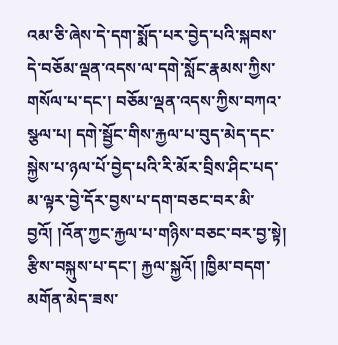འམ་ཅི་ཞེས་དེ་དག་སྨོད་པར་བྱེད་པའི་སྐབས་དེ་བཅོམ་ལྡན་འདས་ལ་དགེ་སློང་རྣམས་ཀྱིས་གསོལ་པ་དང་། བཅོམ་ལྡན་འདས་ཀྱིས་བཀའ་སྩལ་པ། དགེ་སྦྱོང་གིས་རྐྱལ་པ་བུད་མེད་དང་སྐྱེས་པ་ཉལ་པོ་བྱེད་པའི་རི་མོར་བྲིས་ཤིང་པད་མ་ལྟར་བྱེ་དོར་བྱས་པ་དག་བཅང་བར་མི་བྱའོ། །འོན་ཀྱང་རྐྱལ་པ་གཉིས་བཅང་བར་བྱ་སྟེ། རྩིས་བསྐུས་པ་དང་། རྐྱལ་སྐྱའོ། །ཁྱིམ་བདག་མགོན་མེད་ཟས་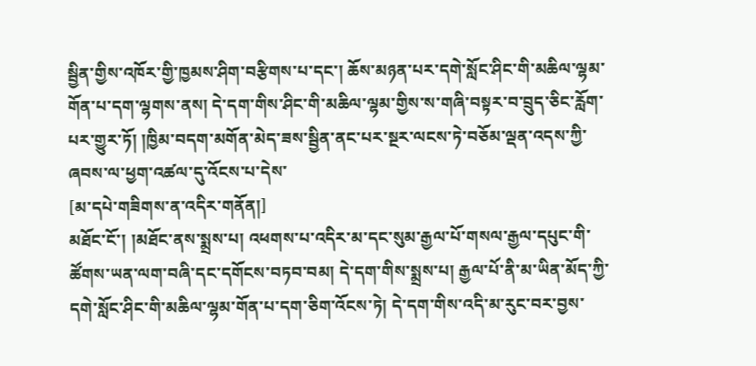སྦྱིན་གྱིས་འཁོར་གྱི་ཁྱམས་ཤིག་བརྩིགས་པ་དང་། ཆོས་མཉན་པར་དགེ་སློང་ཤིང་གི་མཆིལ་ལྷམ་གོན་པ་དག་ལྷགས་ནས། དེ་དག་གིས་ཤིང་གི་མཆིལ་ལྷམ་གྱིས་ས་གཞི་བསྟར་བ་བྲུད་ཅིང་རློག་པར་གྱུར་ཏོ། །ཁྱིམ་བདག་མགོན་མེད་ཟས་སྦྱིན་ནང་པར་སྔར་ལངས་ཏེ་བཅོམ་ལྡན་འདས་ཀྱི་ཞབས་ལ་ཕྱག་འཚལ་དུ་འོངས་པ་དེས་
[མ་དཔེ་གཟིགས་ན་འདིར་གནོན།]
མཐོང་ངོ་། །མཐོང་ནས་སྨྲས་པ། འཕགས་པ་འདིར་མ་དང་སུམ་རྒྱལ་པོ་གསལ་རྒྱལ་དཔུང་གི་ཚོགས་ཡན་ལག་བཞི་དང་དགོངས་བཏབ་བམ། དེ་དག་གིས་སྨྲས་པ། རྒྱལ་པོ་ནི་མ་ཡིན་མོད་ཀྱི་དགེ་སློང་ཤིང་གི་མཆིལ་ལྷམ་གོན་པ་དག་ཅིག་འོངས་ཏེ། དེ་དག་གིས་འདི་མ་རུང་བར་བྱས་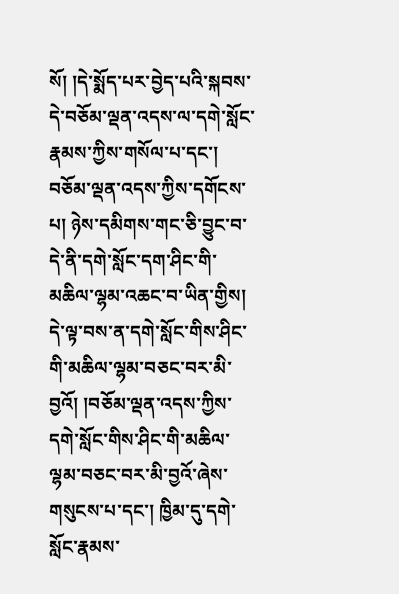སོ། །དེ་སྨོད་པར་བྱེད་པའི་སྐབས་དེ་བཅོམ་ལྡན་འདས་ལ་དགེ་སློང་རྣམས་ཀྱིས་གསོལ་པ་དང་། བཅོམ་ལྡན་འདས་ཀྱིས་དགོངས་པ། ཉེས་དམིགས་གང་ཅི་བྱུང་བ་དེ་ནི་དགེ་སློང་དག་ཤིང་གི་མཆིལ་ལྷམ་འཆང་བ་ཡིན་གྱིས། དེ་ལྟ་བས་ན་དགེ་སློང་གིས་ཤིང་གི་མཆིལ་ལྷམ་བཅང་བར་མི་བྱའོ། །བཅོམ་ལྡན་འདས་ཀྱིས་དགེ་སློང་གིས་ཤིང་གི་མཆིལ་ལྷམ་བཅང་བར་མི་བྱའོ་ཞེས་གསུངས་པ་དང་། ཁྱིམ་དུ་དགེ་སློང་རྣམས་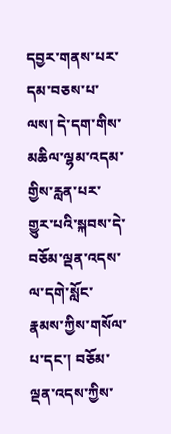དབྱར་གནས་པར་དམ་བཅས་པ་ལས། དེ་དག་གིས་མཆིལ་ལྷམ་འདམ་གྱིས་རླན་པར་གྱུར་པའི་སྐབས་དེ་བཅོམ་ལྡན་འདས་ལ་དགེ་སློང་རྣམས་ཀྱིས་གསོལ་པ་དང་། བཅོམ་ལྡན་འདས་ཀྱིས་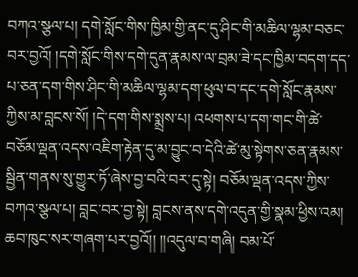བཀའ་སྩལ་པ། དགེ་སློང་གིས་ཁྱིམ་གྱི་ནང་དུ་ཤིང་གི་མཆིལ་ལྷམ་བཅང་བར་བྱའོ། །དགེ་སློང་གིས་དགེ་དུན་རྣམས་ལ་བྲམ་ཟེ་དང་ཁྱིམ་བདག་དད་པ་ཅན་དག་གིས་ཤིང་གི་མཆིལ་ལྷམ་དག་ཕུལ་བ་དང་དགེ་སློང་རྣམས་ཀྱིས་མ་བླངས་སོ། །དེ་དག་གིས་སྨྲས་པ། འཕགས་པ་དག་གང་གི་ཚེ་བཅོམ་ལྡན་འདས་འཇིག་རྟེན་དུ་མ་བྱུང་བ་དེའི་ཚེ་མུ་སྟེགས་ཅན་རྣམས་སྦྱིན་གནས་སུ་གྱུར་ཏོ་ཞེས་བྱ་བའི་བར་དུ་སྟེ། བཅོམ་ལྡན་འདས་ཀྱིས་བཀའ་སྩལ་པ། བླང་བར་བྱ་སྟེ། བླངས་ནས་དགེ་འདུན་གྱི་སྣམ་ཕྱིས་འམ། ཆབ་ཁུང་སར་གཞག་པར་བྱའོ།། །།འདུལ་བ་གཞི། བམ་པོ་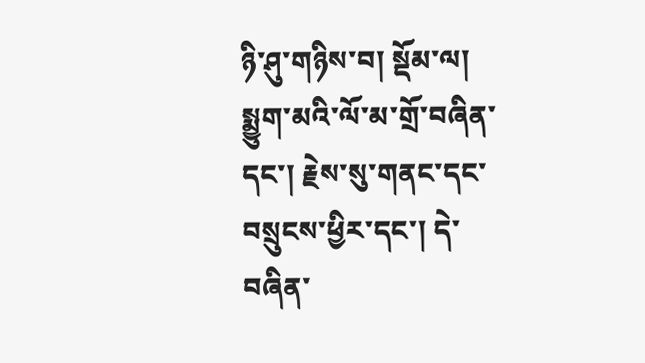ཉི་ཤུ་གཉིས་བ། སྡོམ་ལ། སྨྱུག་མའི་ལོ་མ་གྲོ་བཞིན་དང་། རྗེས་སུ་གནང་དང་བསྲུངས་ཕྱིར་དང་། དེ་བཞིན་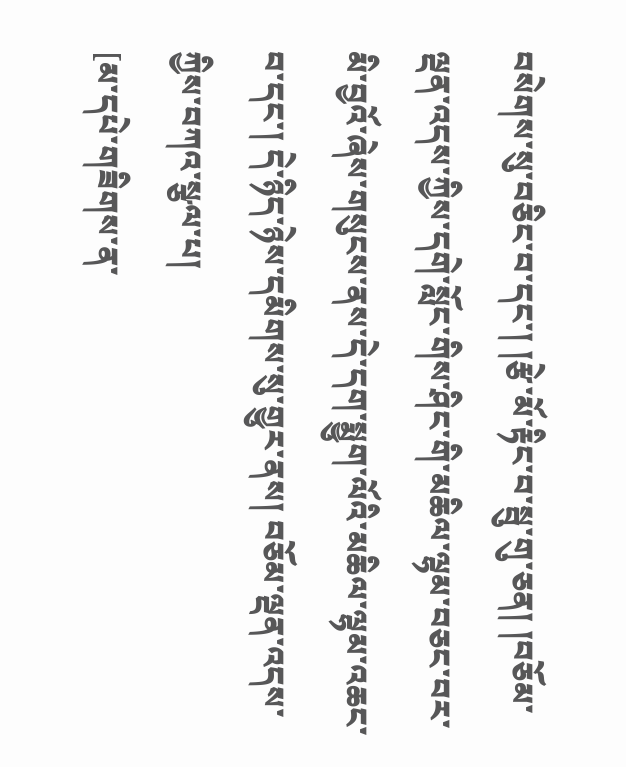བསེགས་སུ་བཅིང་བ་དང་། །རྩེ་མོ་རྟིང་བ་སྦུ་གུ་ཅན། །བཅོམ་ལྡན་འདས་ཀྱིས་དགེ་སློང་གིས་ཤིང་གི་མཆིལ་ལྷམ་བཅང་བར་མི་བྱའོ་ཞེས་གསུངས་ནས་དེ་དག་སྨྱུག་ལོའི་མཆིལ་ལྷམ་འཆང་བ་དང་། དེ་ཉིད་ཉེས་དམིགས་སུ་གྱུར་ནས། བཅོམ་ལྡན་འདས་ཀྱིས་བཀའ་སྩལ་པ།
[མ་དཔེ་གཟིགས་ན་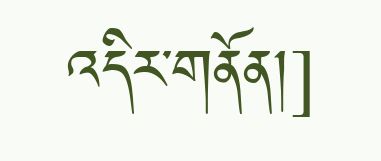འདིར་གནོན།]